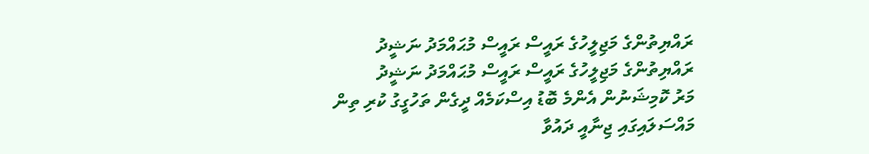ރައްޔިތުންގެ މަޖިލީހުގެ ރައީސް ރައީސް މުޙައްމަދު ނަޝީދު
ރައްޔިތުންގެ މަޖިލީހުގެ ރައީސް ރައީސް މުޙައްމަދު ނަޝީދު
މަރު ކޮމިޝަނުން އެންމެ ބޮޑު އިސްކަމެއް ދީގެން ތަހުގީގު ކުރި ތިން މައްސަލައިގައި ޖިނާއީ ދައުވާ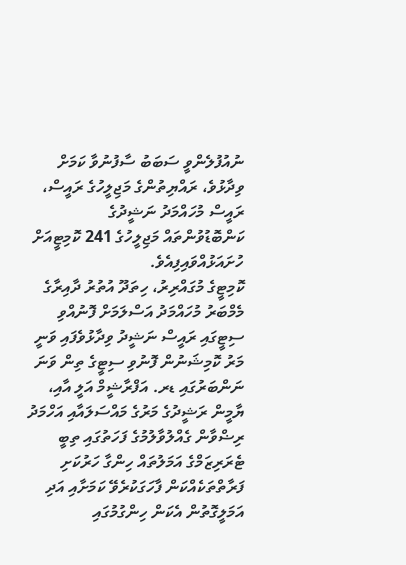ނުއުފުލެންވީ ސަބަބު ސާފުނުވާ ކަމަށް ވިދާޅުވެ، ރައްޔިތުންގެ މަޖިލީހުގެ ރައީސް، ރައީސް މުހައްމަދު ނަޝީދުގެ ކަންބޮޑުވުންތައް މަޖިލީހުގެ 241 ކޮމިޓީއަށް ހުށައަޅުއްވައިފިއެވެ.
ކޮމިޓީގެ މުގައްރިރު، ހިތަދޫ އުތުރު ދާއިރާގެ މެމްބަރު މުހައްމަދު އަސްލަމަށް ފޮނުއްވި ސިޓީގައި ރައީސް ނަޝީދު ވިދާޅުވެފައި ވަނީ މަރު ކޮމިޝަނުން ފޮނުވި ސިޓީގެ ތިން ވަނަ ނަންބަރުގައި ޑރ. އަފްރާޝީމް އަލީ އާއި، ޔާމީން ރަޝީދުގެ މަރުގެ މައްސަލައާއި އަހްމަދު ރިޟްވާން ގެއްލުވާލުމުގެ ފަހަތުގައި ތިބީ ޓެރަރިޒަމްގެ އަމަލުތައް ހިންގާ ހަރުކަށި ފަރާތްތަކެއްކަން ފާހަގަކުރެވޭ ކަމަށާއި އަދި އަމަލީގޮތުން އެކަން ހިންގުމުގައި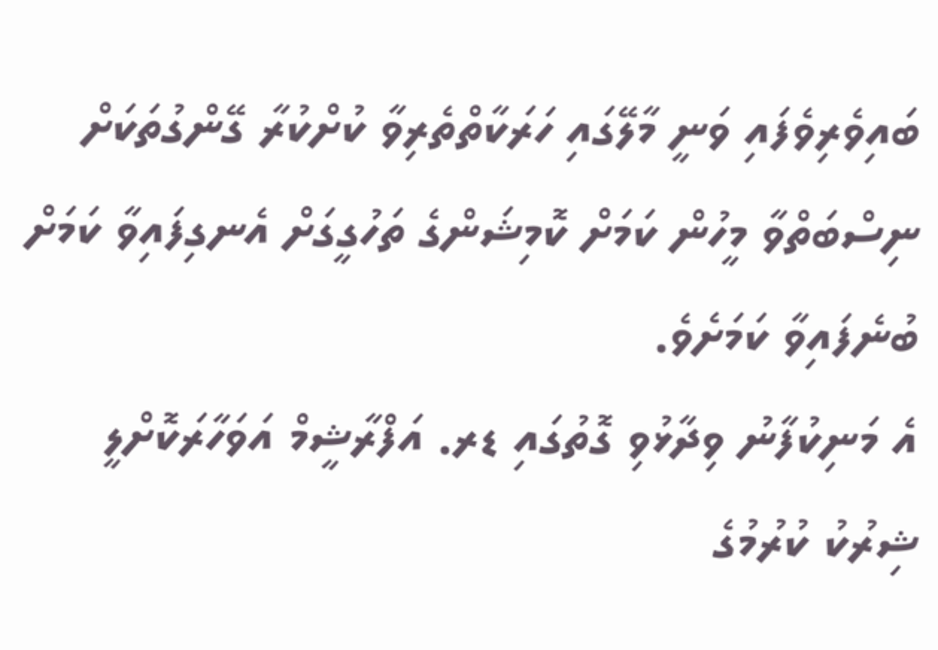ބައިވެރިވެފައި ވަނީ މާލޭގައި ހަރަކާތްތެރިވާ ކުށްކުރާ ގޭންގުތަކަށް ނިސްބަތްވާ މީހުން ކަމަށް ކޮމިޝަންގެ ތަހުގީގަށް އެނގިފައިވާ ކަމަށް ބުނެފައިވާ ކަމަށެވެ.
އެ މަނިކުފާނު ވިދާޅުވި ގޮތުގައި ޑރ. އަފްރާޝީމް އަވަހާރަކޮށްލީ ޝިރުކު ކުރުމުގެ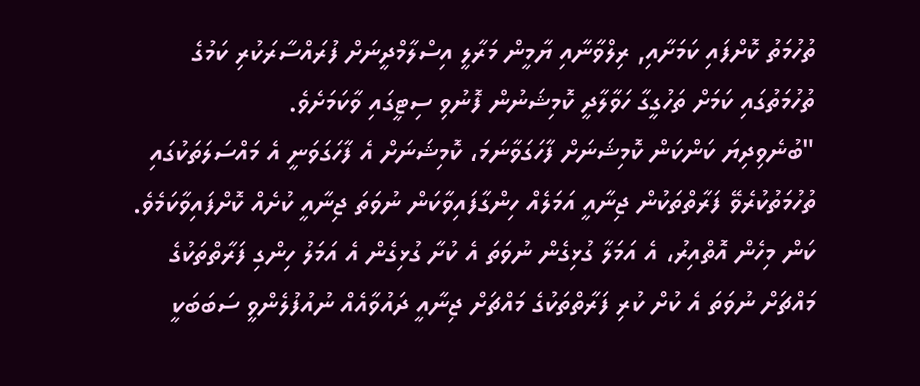ތުހުމަތު ކޮށްފައި ކަމަށާއި, ރިލްވާނާއި ޔާމީން މަރާލީ އިސްލާމްދީނަށް ފުރައްސާރަކުރި ކަމުގެ ތުހުމަތުގައި ކަމަށް ތަހުގީގާ ހަވާލާދީ ކޮމިޝަނުން ފޮނުވި ސިޓީގައި ވާކަމަށެވެ.
"ބުނެވިދިޔަ ކަންކަން ކޮމިޝަނަށް ފާހަގަވާނަމަ، ކޮމިޝަނަށް އެ ފާހަގަވަނީ އެ މައްސަލަތަކުގައި ތުހުމަތުކުރެވޭ ފަރާތްތަކުން ޖިނާއީ އަމަލެއް ހިންގާފައިވާކަން ނުވަތަ ޖިނާއީ ކުށެއް ކޮށްފައިވާކަމެވެ. ކަން މިހެން އޮތްއިރު، އެ އަމަލާ ގުޅިގެން ނުވަތަ އެ ކުށާ ގުޅިގެން އެ އަމަލު ހިންގި ފަރާތްތަކުގެ މައްޗަށް ނުވަތަ އެ ކުށް ކުރި ފަރާތްތަކުގެ މައްޗަށް ޖިނާއީ ދައުވާއެއް ނުއުފުލެންވީ ސަބަބަކީ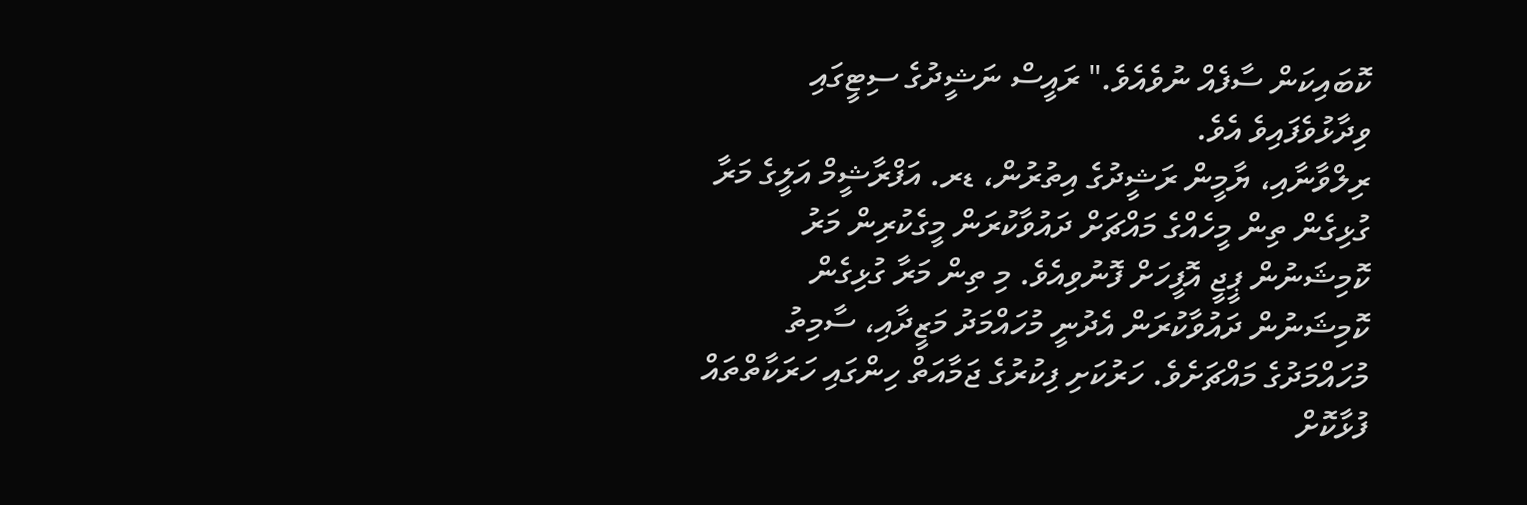ކޮބައިކަން ސާފެއް ނުވެއެވެ." ރައީސް ނަޝީދުގެ ސިޓީގައި ވިދާޅުވެފައިވެ އެވެ.
ރިލްވާނާއި، ޔާމީން ރަޝީދުގެ އިތުރުން، ޑރ. އަފްރާޝީމް އަލީގެ މަރާ ގުޅިގެން ތިން މީހެއްގެ މައްޗަށް ދައުވާކުރަން މީގެކުރިން މަރު ކޮމިޝަނުން ޕީޖީ އޮފީހަށް ފޮނުވިއެވެ. މި ތިން މަރާ ގުޅިގެން ކޮމިޝަނުން ދައުވާކުރަން އެދުނީ މުހައްމަދު މަޒީދާއި، ސާމިތު މުހައްމަދުގެ މައްޗަށެވެ. ހަރުކަށި ފިކުރުގެ ޖަމާއަތް ހިންގައި ހަރަކާތްތައް ފުޅާކޮށް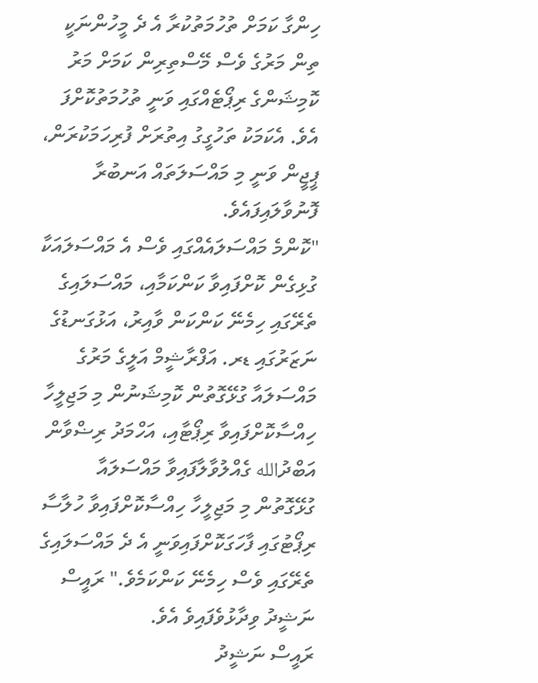ހިންގާ ކަމަށް ތުހުމަތުކުރާ އެ ދެ މީހުންނަކީ ތިން މަރުގެ ވެސް މޭސްތިރިން ކަމަށް މަރު ކޮމިޝަންގެ ރިޕޯޓެއްގައި ވަނީ ތުހުމަތުކޮށްފަ އެވެ. އެކަމަކު ތަހުގީގު އިތުރަށް ފުރިހަމަކުރަން، ޕީޖީން ވަނީ މި މައްސަލަތައް އަނބުރާ ފޮނުވާލައިފައެވެ.
"ކޮންމެ މައްސަލައެއްގައި ވެސް އެ މައްސަލައަކާ ގުޅިގެން ކޮށްފައިވާ ކަންކަމާއި، މައްސަލައިގެ ތެރޭގައި ހިމެނޭ ކަންކަން ވާއިރު، އަޅުގަނޑުގެ ނަޒަރުގައި ޑރ. އަފްރާޝީމް އަލީގެ މަރުގެ މައްސަލައާ ގުޅޭގޮތުން ކޮމިޝަނުން މި މަޖިލީހާ ހިއްސާކޮށްފައިވާ ރިޕޯޓާއި، އަހްމަދު ރިޟްވާން އަބްދުالله ގެއްލުވާލާފައިވާ މައްސަލައާ ގުޅޭގޮތުން މި މަޖިލީހާ ހިއްސާކޮށްފައިވާ ހުލާސާ ރިޕޯޓުގައި ފާހަގަކޮށްފައިވަނީ އެ ދެ މައްސަލައިގެ ތެރޭގައި ވެސް ހިމެނޭ ކަންކަމެވެ." ރައީސް ނަޝީދު ވިދާޅުވެފައިވެ އެވެ.
ރައީސް ނަޝީދު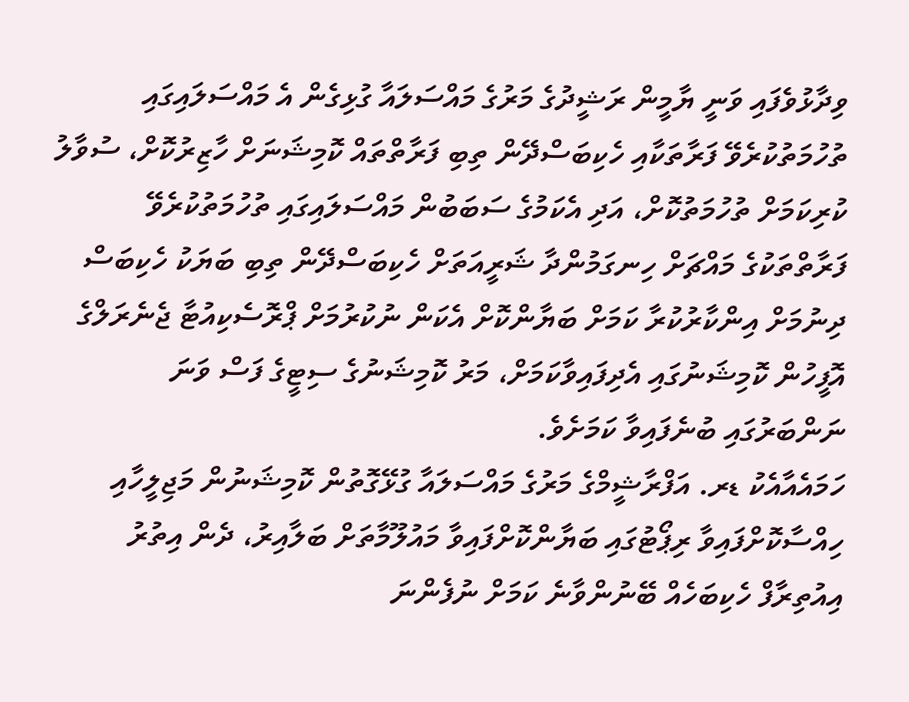ވިދާޅުވެފައި ވަނީ ޔާމީން ރަޝީދުގެ މަރުގެ މައްސަލައާ ގުޅިގެން އެ މައްސަލައިގައި ތުހުމަތުކުރެވޭ ފަރާތަކާއި ހެކިބަސްދޭން ތިބި ފަރާތްތައް ކޮމިޝަނަށް ހާޒިރުކޮށް، ސުވާލު ކުރިކަމަށް ތުހުމަތުކޮށް، އަދި އެކަމުގެ ސަބަބުން މައްސަލައިގައި ތުހުމަތުކުރެވޭ ފަރާތްތަކުގެ މައްޗަށް ހިނގަމުންދާ ޝަރީއަތަށް ހެކިބަސްދޭން ތިބި ބަޔަކު ހެކިބަސް ދިނުމަށް އިންކާރުކުރާ ކަމަށް ބަޔާންކޮށް އެކަން ނުކުރުމަށް ޕްރޮސެކިއުޓާ ޖެނެރަލްގެ އޮފީހުން ކޮމިޝަނުގައި އެދިފައިވާކަމަށް، މަރު ކޮމިޝަނުގެ ސިޓީގެ ފަސް ވަނަ ނަންބަރުގައި ބުނެފައިވާ ކަމަށެވެ.
ހަމައެއާއެކު ޑރ. އަފްރާޝީމްގެ މަރުގެ މައްސަލައާ ގުޅޭގޮތުން ކޮމިޝަނުން މަޖިލީހާއި ހިއްސާކޮށްފައިވާ ރިޕޯޓުގައި ބަޔާންކޮށްފައިވާ މައުލޫމާތަށް ބަލާއިރު، ދެން އިތުރު އިއުތިރާފް ހެކިބަހެއް ބޭނުންވާނެ ކަމަށް ނުފެންނަ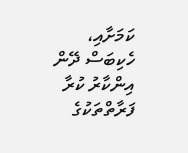ކަމަށާއި، ހެކިބަސް ދޭން އިންކާރު ކުރާ ފަރާތްތަކުގެ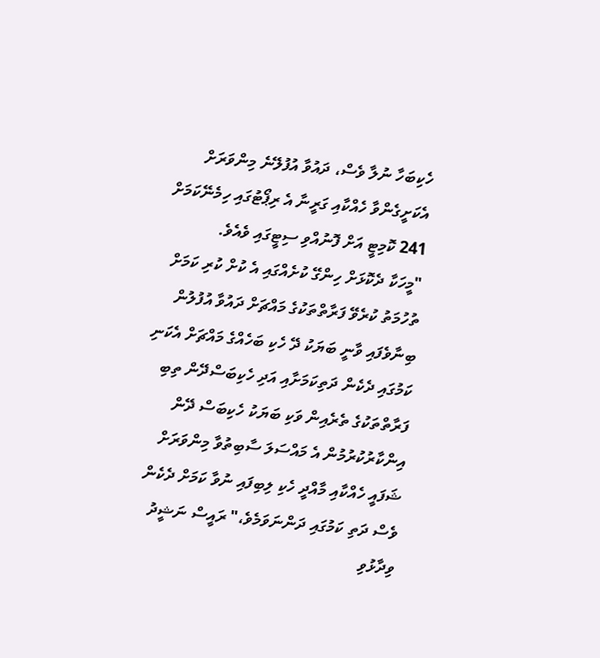ހެކިބަހާ ނުލާ ވެސް، ދައުވާ އުފުލޭނެ މިންވަރަށް އެކަށީގެންވާ ހެއްކާއި ގަރީނާ އެ ރިޕޯޓުގައި ހިމެނޭކަމަށް 241 ކޮމިޓީ އަށް ފޮނުއްވި ސިޓީގައި ވެއެވެ.
"މީހަކާ ދެކޮޅަށް ހިންގޭ ކުށެއްގައި އެ ކުށް ކުރި ކަމަށް ތުހުމަތު ކުރެވޭ ފަރާތްތަކުގެ މައްޗަށް ދައުވާ އުފުލުން ބިނާވެފައި ވާނީ ބަޔަކު ދޭ ހެކި ބަހެއްގެ މައްޗަށް އެކަނި ކަމުގައި ދެކެން ދަތިކަމަށާއި އަދި ހެކިބަސްދޭން ތިބި ފަރާތްތަކުގެ ތެރެއިން ވަކި ބަޔަކު ހެކިބަސް ދޭން އިންކާރުކުރުމުން އެ މައްސަލަ ސާބިތުވާ މިންވަރަށް ޝަފައީ ހެއްކާއި މާއްދީ ހެކި ލިބިފައި ނުވާ ކަމަށް ދެކެން ވެސް ދަތި ކަމުގައި ދަންނަވަމެވެ،" ރައީސް ނަޝީދު ވިދާޅުވި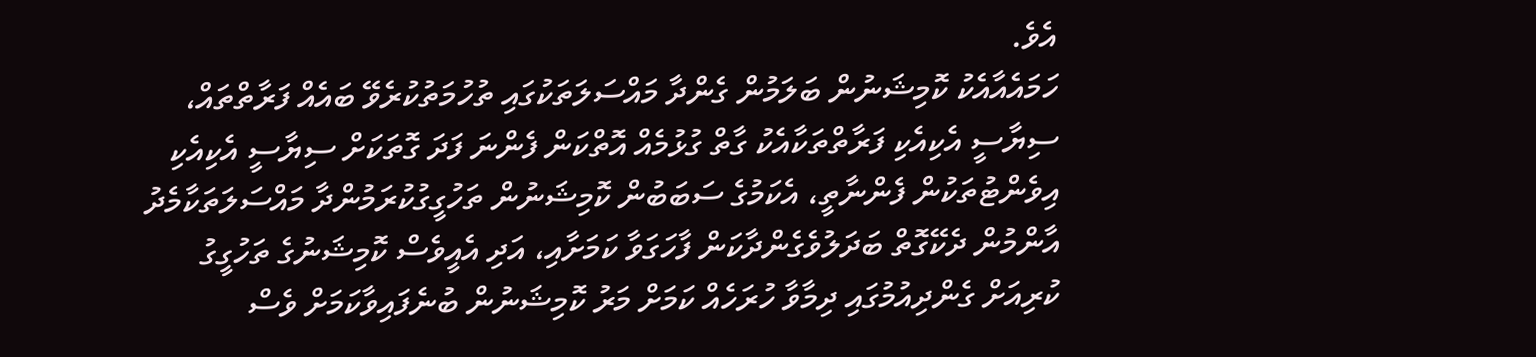އެވެ.
ހަމައެއާއެކު ކޮމިޝަނުން ބަލަމުން ގެންދާ މައްސަލަތަކުގައި ތުހުމަތުކުރެވޭ ބައެއް ފަރާތްތައް، ސިޔާސީ އެކިއެކި ފަރާތްތަކާއެކު ގާތް ގުޅުމެއް އޮތްކަން ފެންނަ ފަދަ ގޮތަކަށް ސިޔާސީ އެކިއެކި އިވެންޓުތަކުން ފެންނާތީ، އެކަމުގެ ސަބަބުން ކޮމިޝަނުން ތަހުގީގުކުރަމުންދާ މައްސަލަތަކާމެދު އާންމުން ދެކޭގޮތް ބަދަލުވެގެންދާކަން ފާހަގަވާ ކަމަށާއި، އަދި އެއީވެސް ކޮމިޝަނުގެ ތަހުގީގު ކުރިއަށް ގެންދިއުމުގައި ދިމާވާ ހުރަހެއް ކަމަށް މަރު ކޮމިޝަނުން ބުނެފައިވާކަމަށް ވެސް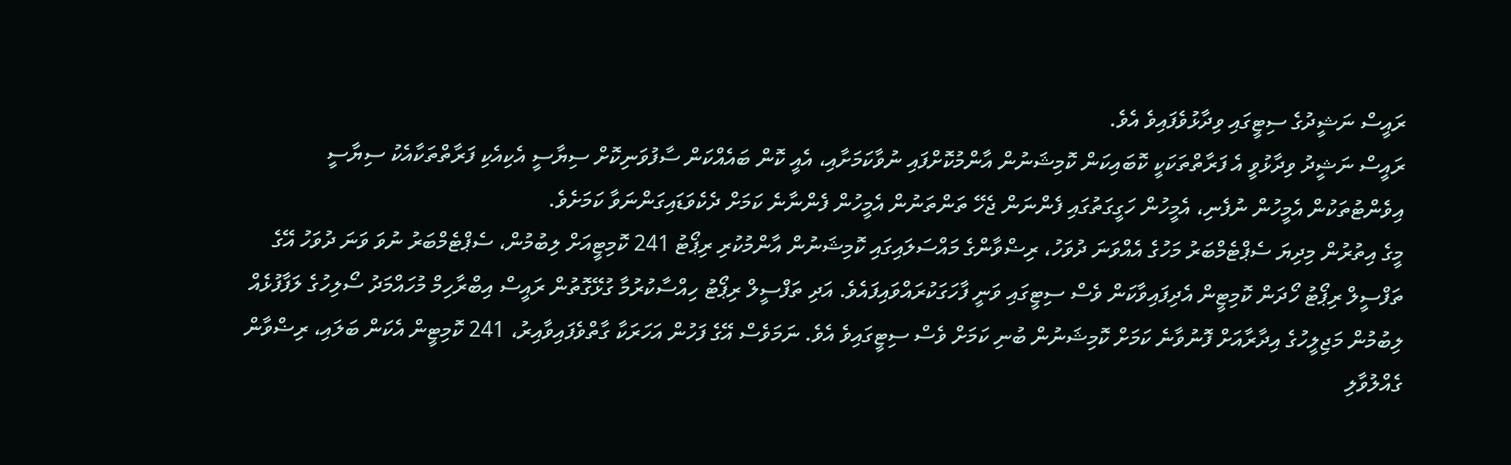ރައީސް ނަޝީދުގެ ސިޓީގައި ވިދާޅުވެފައިވެ އެވެ.
ރައީސް ނަޝީދު ވިދާޅުވީ އެ ފަރާތްތަކަކީ ކޮބައިކަން ކޮމިޝަނުން އާންމުކޮށްފައި ނުވާކަމަށާއި، އެއީ ކޮން ބައެއްކަން ސާފުވަނިކޮށް ސިޔާސީ އެކިއެކި ފަރާތްތަކާއެކު ސިޔާސީ އިވެންޓުތަކުން އެމީހުން ނުފެނި، އެމީހުން ހަގީގަތުގައި ފެންނަން ޖެހޭ ތަންތަނުން އެމީހުން ފެންނާނެ ކަމަށް ދެކެވަޑައިގަންނަވާ ކަމަށެވެ.
މީގެ އިތުރުން މިދިޔަ ސެޕްޓެމްބަރު މަހުގެ އެއްވަނަ ދުވަހު، ރިޟްވާންގެ މައްސަލައިގައި ކޮމިޝަނުން އާންމުކުރި ރިޕޯޓު 241 ކޮމިޓީއަށް ލިބުމުން، ސެޕްޓެމްބަރު ނުވަ ވަނަ ދުވަހު އޭގެ ތަފްސީލް ރިޕޯޓު ހޯދަން ކޮމިޓީން އެދިފައިވާކަން ވެސް ސިޓީގައި ވަނީ ފާހަގަކުރައްވައިފައެވެ. އަދި ތަފްސީލް ރިޕޯޓު ހިއްސާކުރުމާ ގުޅޭގޮތުން ރައީސް އިބްރާހިމް މުހައްމަދު ސޯލިހުގެ ލަފާފުޅެއް ލިބުމުން މަޖިލީހުގެ އިދާރާއަށް ފޮނުވާނެ ކަމަށް ކޮމިޝަނުން ބުނި ކަމަށް ވެސް ސިޓީގައިވެ އެވެ. ނަމަވެސް އޭގެ ފަހުން އަހަރަކާ ގާތްވެފައިވާއިރު، 241 ކޮމިޓީން އެކަން ބަލައި، ރިޟްވާން ގެއްލުވާލި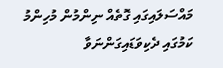މައްސަލައިގައި ގޮތެއް ނިންމުން މުހިންމު ކަމުގައި ދެކިވަޑައިގަންނަވާ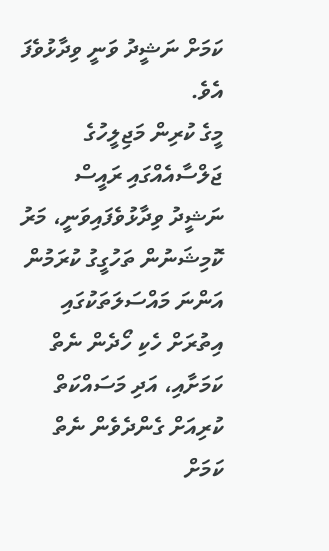ކަމަށް ނަޝީދު ވަނީ ވިދާޅުވެފަ އެވެ.
މީގެ ކުރިން މަޖިލީހުގެ ޖަލްސާއެއްގައި ރައީސް ނަޝީދު ވިދާޅުވެފައިވަނީ، މަރު ކޮމިޝަނުން ތަހުގީގު ކުރަމުން އަންނަ މައްސަލަތަކުގައި އިތުރަށް ހެކި ހޯދެން ނެތް ކަމަށާއި، އަދި މަސައްކަތް ކުރިއަށް ގެންދެވެން ނެތް ކަމަށް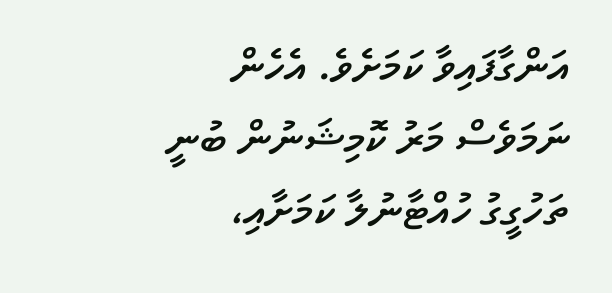އަންގާފައިވާ ކަމަށެވެ. އެހެން ނަމަވެސް މަރު ކޮމިޝަނުން ބުނީ ތަހުގީގު ހުއްޓާނުލާ ކަމަށާއި،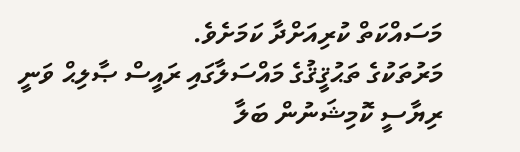މަސައްކަތް ކުރިއަށްދާ ކަމަށެވެ.
މަރުތަކުގެ ތަޙުޤީޤުގެ މައްސަލާގައި ރައީސް ޞާލިޙް ވަނީ ރިޔާސީ ކޮމިޝަނުން ބަލާ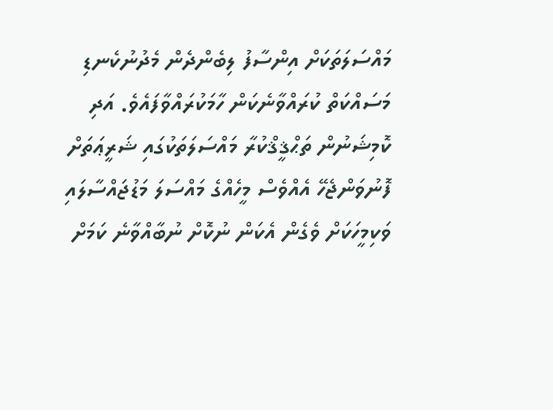މައްސަލަތަކަށް އިންސާފު ލިބެންދެން މެދުނުކެނޑި މަސައްކަތް ކުރައްވާނެކަން ހާމަކުރައްވާފައެވެ. އަދި ކޮމިޝަނުން ތަޙްޤީޤްކުރާ މައްސަލަތަކުގައި ޝަރީޢަތަށް ފޮނުވަންޖެހޭ އެއްވެސް މީހެއްގެ މައްސަލަ މަޑުޖައްސާލައި ވަކިމީހަކަށް ވެގެން އެކަން ނުކޮށް ނުބާއްވާނެ ކަމަށް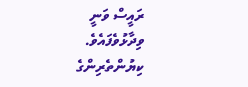ރައީސް ވަނީ ވިދާޅުވެފައެވެ.
ކިޔުންތެރިންގެ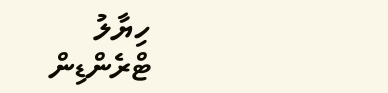ހިޔާލު
ޓްރެންޑިން